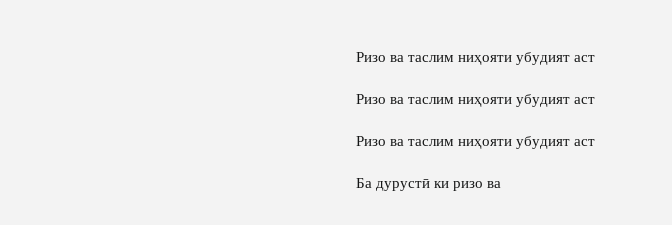Ризо ва таслим ниҳояти убудият аст

Ризо ва таслим ниҳояти убудият аст

Ризо ва таслим ниҳояти убудият аст

Ба дурустӣ ки ризо ва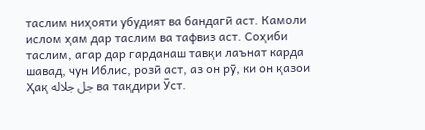таслим ниҳояти убудият ва бандагӣ аст. Камоли ислом ҳам дар таслим ва тафвиз аст. Соҳиби таслим, агар дар гарданаш тавқи лаънат карда шавад, чун Иблис, розӣ аст, аз он рӯ, ки он қазои Ҳақ جل جلاله ва тақдири Ӯст.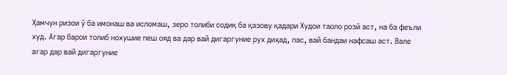Ҳамчун ризои ӯ ба имонаш ва исломаш, зеро толиби содиқ ба қазову қадари Худои таоло розӣ аст, на ба феъли худ. Агар барои толиб нохушие пеш ояд ва дар вай дигаргуние рух диҳад, пас, вай бандаи нафсаш аст. Вале агар дар вай дигаргуние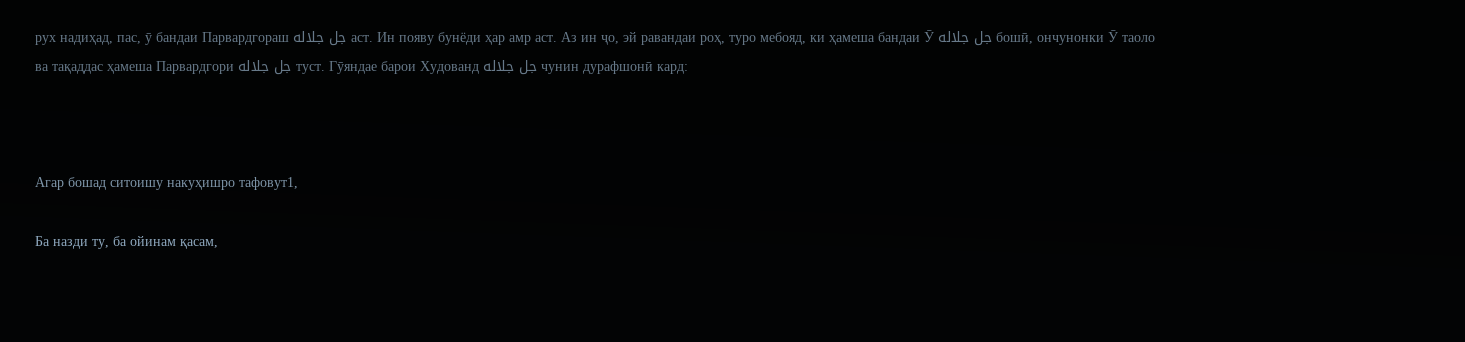рух надиҳад, пас, ӯ бандаи Парвардгораш جل جلاله аст. Ин появу бунёди ҳар амр аст. Аз ин ҷо, эй равандаи роҳ, туро мебояд, ки ҳамеша бандаи Ӯ جل جلاله бошӣ, ончунонки Ӯ таоло ва тақаддас ҳамеша Парвардгори جل جلاله туст. Гӯяндае барои Худованд جل جلاله чунин дурафшонӣ кард:



Агар бошад ситоишу накуҳишро тафовут1,

Ба назди ту, ба ойинам қасам,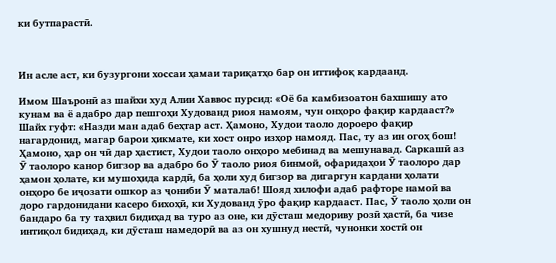ки бутпарастӣ.



Ин асле аст, ки бузургони хоссаи ҳамаи тариқатҳо бар он иттифоқ кардаанд.

Имом Шаъронӣ аз шайхи худ Алии Хаввос пурсид: «Оё ба камбизоатон бахшишу ато кунам ва ё адабро дар пешгоҳи Худованд риоя намоям, чун онҳоро фақир кардааст?» Шайх гуфт: «Назди ман адаб беҳтар аст. Ҳамоно, Худои таоло дороеро фақир нагардонид, магар барои ҳикмате, ки хост онро изҳор намояд. Пас, ту аз ин огоҳ бош! Ҳамоно, ҳар он чӣ дар ҳастист, Худои таоло онҳоро мебинад ва мешунавад. Саркашӣ аз Ӯ таолоро канор бигзор ва адабро бо Ӯ таоло риоя бинмой, офаридаҳои Ӯ таолоро дар ҳамон ҳолате, ки мушоҳида кардӣ, ба ҳоли худ бигзор ва дигаргун кардани ҳолати онҳоро бе иҷозати ошкор аз ҷониби Ӯ маталаб! Шояд хилофи адаб рафторе намоӣ ва доро гардонидани касеро бихоҳӣ, ки Худованд ӯро фақир кардааст. Пас, Ӯ таоло ҳоли он бандаро ба ту таҳвил бидиҳад ва туро аз оне, ки дӯсташ медориву розӣ ҳастӣ, ба чизе интиқол бидиҳад, ки дӯсташ намедорӣ ва аз он хушнуд нестӣ, чунонки хостӣ он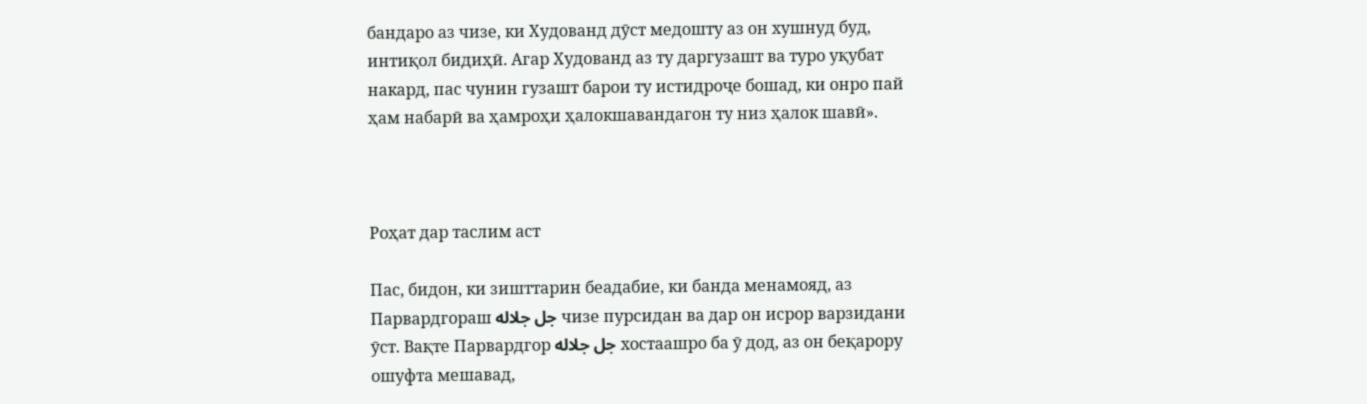бандаро аз чизе, ки Худованд дӯст медошту аз он хушнуд буд, интиқол бидиҳӣ. Агар Худованд аз ту даргузашт ва туро уқубат накард, пас чунин гузашт барои ту истидроҷе бошад, ки онро пай ҳам набарӣ ва ҳамроҳи ҳалокшавандагон ту низ ҳалок шавӣ».



Роҳат дар таслим аст

Пас, бидон, ки зишттарин беадабие, ки банда менамояд, аз Парвардгораш جل جلاله чизе пурсидан ва дар он исрор варзидани ӯст. Вақте Парвардгор جل جلاله хостаашро ба ӯ дод, аз он беқарору ошуфта мешавад,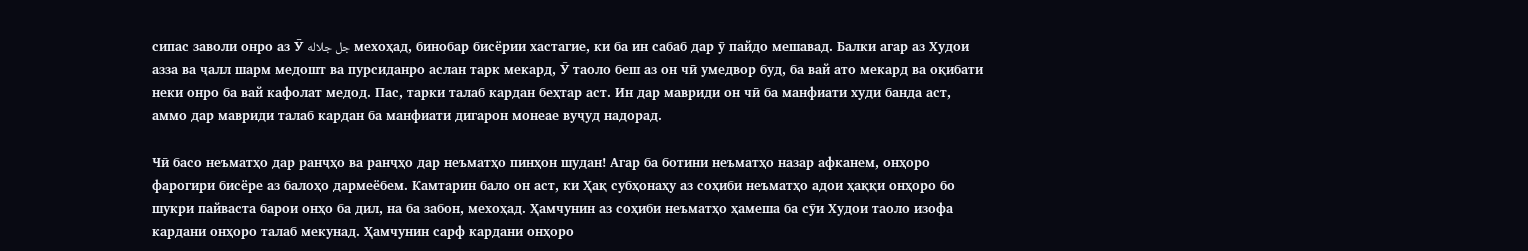сипас заволи онро аз Ӯ جل جلاله мехоҳад, бинобар бисёрии хастагие, ки ба ин сабаб дар ӯ пайдо мешавад. Балки агар аз Худои азза ва ҷалл шарм медошт ва пурсиданро аслан тарк мекард, Ӯ таоло беш аз он чӣ умедвор буд, ба вай ато мекард ва оқибати неки онро ба вай кафолат медод. Пас, тарки талаб кардан беҳтар аст. Ин дар мавриди он чӣ ба манфиати худи банда аст, аммо дар мавриди талаб кардан ба манфиати дигарон монеае вуҷуд надорад.

Чӣ басо неъматҳо дар ранҷҳо ва ранҷҳо дар неъматҳо пинҳон шудан! Агар ба ботини неъматҳо назар афканем, онҳоро фарогири бисёре аз балоҳо дармеёбем. Камтарин бало он аст, ки Ҳақ субҳонаҳу аз соҳиби неъматҳо адои ҳаққи онҳоро бо шукри пайваста барои онҳо ба дил, на ба забон, мехоҳад. Ҳамчунин аз соҳиби неъматҳо ҳамеша ба сӯи Худои таоло изофа кардани онҳоро талаб мекунад. Ҳамчунин сарф кардани онҳоро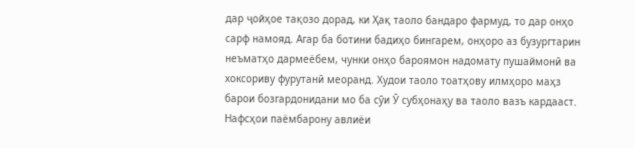дар ҷойҳое тақозо дорад, ки Ҳақ таоло бандаро фармуд, то дар онҳо сарф намояд. Агар ба ботини бадиҳо бингарем, онҳоро аз бузургтарин неъматҳо дармеёбем, чунки онҳо бароямон надомату пушаймонӣ ва хоксориву фурутанӣ меоранд. Худои таоло тоатҳову илмҳоро маҳз барои бозгардонидани мо ба сӯи Ӯ субҳонаҳу ва таоло вазъ кардааст. Нафсҳои паёмбарону авлиёи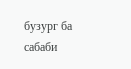бузург ба сабаби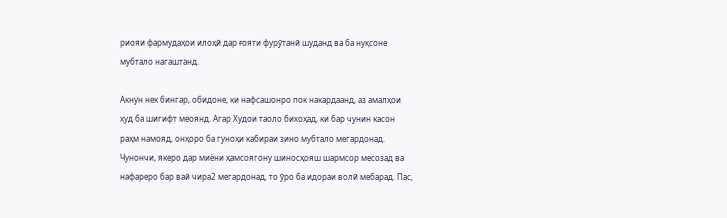риояи фармудаҳои илоҳӣ дар ғояти фурӯтанӣ шуданд ва ба нуқсоне мубтало нагаштанд.

Акнун нек бингар, обидоне, ки нафсашонро пок накардаанд, аз амалҳои худ ба шигифт меоянд. Агар Худои таоло бихоҳад, ки бар чунин касон раҳм намояд, онҳоро ба гуноҳи кабираи зино мубтало мегардонад. Чунончи, якеро дар миёни ҳамсоягону шиносҳояш шармсор месозад ва нафареро бар вай чира2 мегардонад, то ӯро ба идораи волӣ мебарад. Пас,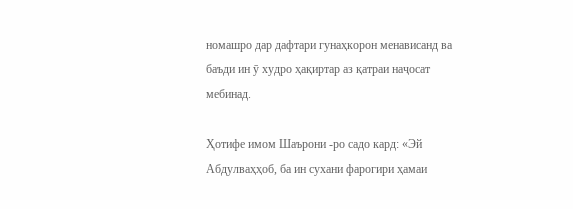номашро дар дафтари гунаҳкорон менависанд ва баъди ин ӯ худро ҳақиртар аз қатраи наҷосат мебинад.

Ҳотифе имом Шаърони -ро садо кард: «Эй Абдулваҳҳоб, ба ин сухани фарогири ҳамаи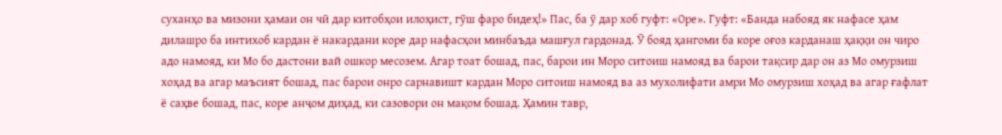суханҳо ва мизони ҳамаи он чӣ дар китобҳои илоҳист, гӯш фаро бидеҳ!» Пас, ба ӯ дар хоб гуфт: «Оре». Гуфт: «Банда набояд як нафасе ҳам дилашро ба интихоб кардан ё накардани коре дар нафасҳои минбаъда машғул гардонад. Ӯ бояд ҳангоми ба коре оғоз карданаш ҳаққи он чиро адо намояд, ки Мо бо дастони вай ошкор месозем. Агар тоат бошад, пас, барои ин Моро ситоиш намояд ва барои тақсир дар он аз Мо омурзиш хоҳад ва агар маъсият бошад, пас барои онро сарнавишт кардан Моро ситоиш намояд ва аз мухолифати амри Мо омурзиш хоҳад ва агар ғафлат ё саҳве бошад, пас, коре анҷом диҳад, ки сазовори он мақом бошад. Ҳамин тавр,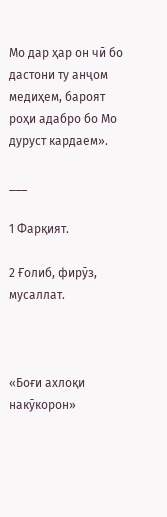Мо дар ҳар он чӣ бо дастони ту анҷом медиҳем, бароят роҳи адабро бо Мо дуруст кардаем».

___

1 Фарқият.

2 Ғолиб, фирӯз, мусаллат.



«Боғи ахлоқи накӯкорон»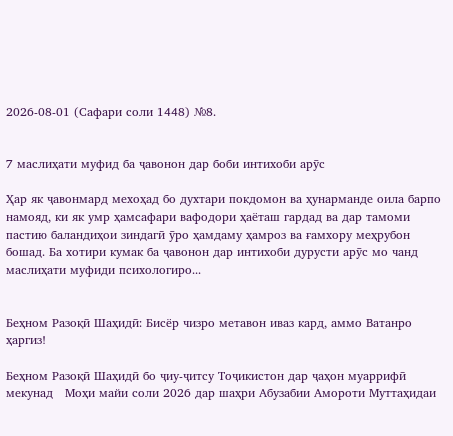2026-08-01 (Сафари соли 1448) №8.


7 маслиҳати муфид ба ҷавонон дар боби интихоби арӯс

Ҳар як ҷавонмард мехоҳад бо духтари покдомон ва ҳунарманде оила барпо намояд, ки як умр ҳамсафари вафодори ҳаёташ гардад ва дар тамоми пастию баландиҳои зиндагӣ ӯро ҳамдаму ҳамроз ва ғамхору меҳрубон бошад. Ба хотири кумак ба ҷавонон дар интихоби дурусти арӯс мо чанд маслиҳати муфиди психологиро...


Беҳном Разоқӣ Шаҳидӣ: Бисёр чизро метавон иваз кард, аммо Ватанро ҳаргиз!

Беҳном Разоқӣ Шаҳидӣ бо ҷиу-ҷитсу Тоҷикистон дар ҷаҳон муаррифӣ мекунад   Моҳи майи соли 2026 дар шаҳри Абузабии Амороти Муттаҳидаи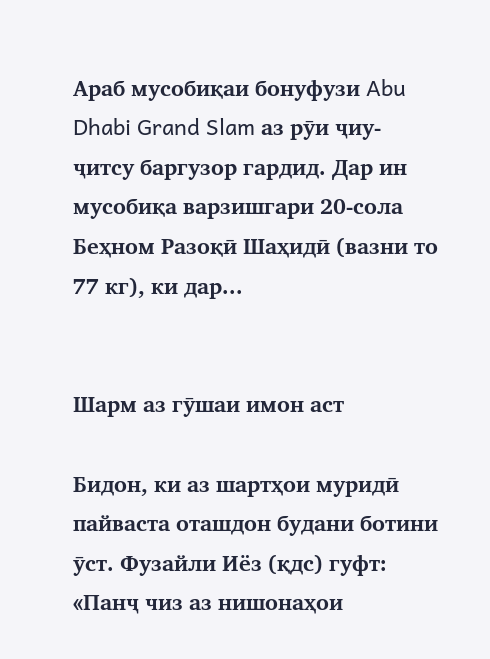Араб мусобиқаи бонуфузи Abu Dhabi Grand Slam аз рӯи ҷиу-ҷитсу баргузор гардид. Дар ин мусобиқа варзишгари 20-сола Беҳном Разоқӣ Шаҳидӣ (вазни то 77 кг), ки дар...


Шарм аз гӯшаи имон аст

Бидон, ки аз шартҳои муридӣ пайваста оташдон будани ботини ӯст. Фузайли Иёз (қдс) гуфт: «Панҷ чиз аз нишонаҳои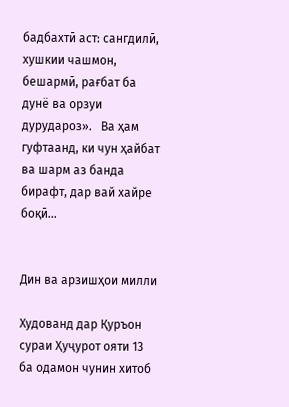бадбахтӣ аст: сангдилӣ, хушкии чашмон, бешармӣ, рағбат ба дунё ва орзуи дурудароз».   Ва ҳам гуфтаанд, ки чун ҳайбат ва шарм аз банда бирафт, дар вай хайре боқӣ...


Дин ва арзишҳои милли

Худованд дар Қуръон сураи Ҳуҷурот ояти 13 ба одамон чунин хитоб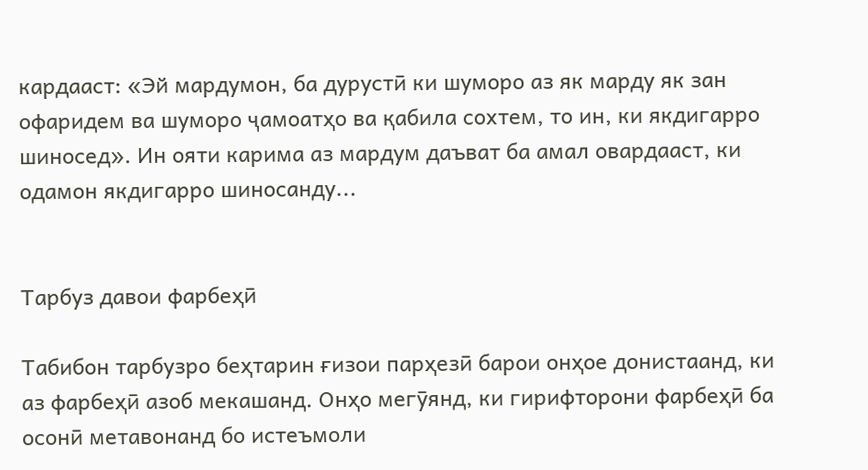кардааст: «Эй мардумон, ба дурустӣ ки шуморо аз як марду як зан офаридем ва шуморо ҷамоатҳо ва қабила сохтем, то ин, ки якдигарро шиносед». Ин ояти карима аз мардум даъват ба амал овардааст, ки одамон якдигарро шиносанду...


Тарбуз давои фарбеҳӣ

Табибон тарбузро беҳтарин ғизои парҳезӣ барои онҳое донистаанд, ки аз фарбеҳӣ азоб мекашанд. Онҳо мегӯянд, ки гирифторони фарбеҳӣ ба осонӣ метавонанд бо истеъмоли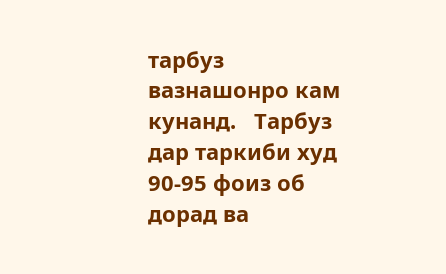тарбуз вазнашонро кам кунанд.   Тарбуз дар таркиби худ 90-95 фоиз об дорад ва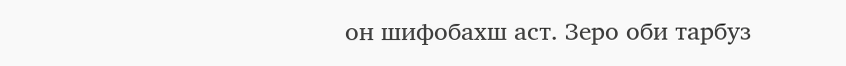он шифобахш аст. Зеро оби тарбуз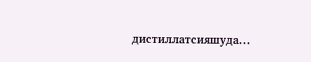дистиллатсияшуда...